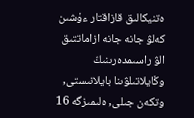ەتنيكالىق قازاقتار ءۇشىن كەلۋ جانە جانە ازاماتتىق الۋ راسىمدەرىنىڭ وڭايلاتىلۋىنا بايلانىستى, وتكەن جىلى, ەلىمىزگە 16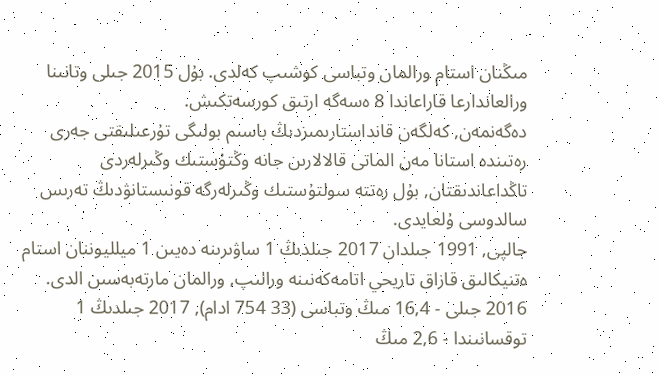مىڭنان استام ورالمان وتباسى كوشىپ كەلدى. بۇل 2015 جىلى وتانىنا ورالعاندارعا قاراعاندا 8 ەسەگە ارتىق كورسەتكىش.
دەگەنمەن, كەلگەن قانداستارىمىزدىڭ باسىم بولىگى تۇرعىلىقتى جەرى رەتىندە استانا مەن الماتى قالالارىن جانە وڭتۇستىك وڭىرلەردى تاڭداعاندىقتان, بۇل رەتتە سولتۇستىك وڭىرلەرگە قونىستانۋدىڭ تەرىس سالدوسى ۇلعايدى.
جالپى, 1991 جىلدان 2017 جىلدىڭ 1 ساۋىرىنە دەيىن 1 ميلليوننان استام ەتنيكالىق قازاق تاريحي اتامەكەنىنە ورالىپ, ورالمان مارتەبەسىن الدى. 2016 جىلى - 16,4 مىڭ وتباسى (33 754 ادام), 2017 جىلدىڭ 1 توقسانىندا - 2,6 مىڭ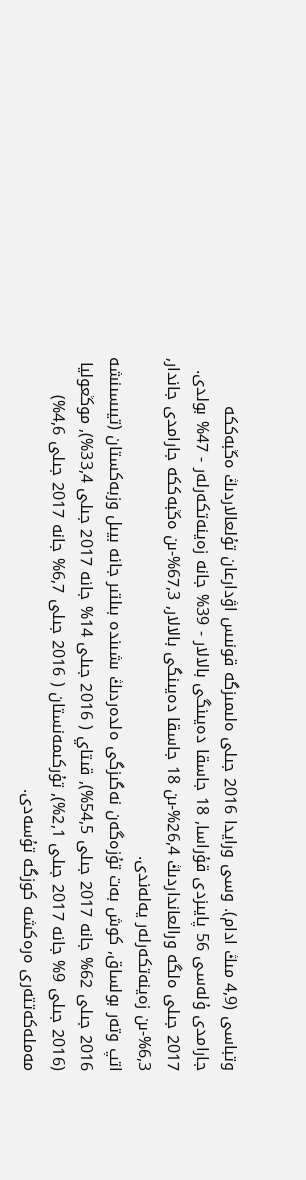وتباسى (4,9 مىڭ ادام). وسى ورايدا 2016 جىلى ەلىمىزگە قونىس اۋدارعان تۇلعالاردىڭ ەڭبەككە جارامدى ۇلەسى 56 پايىزدى قۇراسا, 18 جاسقا دەيىنگى بالالار - 39% جانە زەينەتكەرلەر - 47% بولدى. 2017 جىلى ەلگە ورالعانداردىڭ 26,4%-ىن 18 جاسقا دەيىنگى بالالار, 67,3%-ىن ەڭبەككە جارامدى جاندار, 6,3%-ىن زەينەتكەرلەر يەلەندى.
اتپ وتەر بولساق, كوش بەت تۇزەگەن نەگىزگى ەلدەردىڭ ىشىندە بىلتىر جانە بيىل وزبەكستان (تيىسىنشە 2016 جىلى 62% جانە 2017 جىلى 54,5%), قىتاي ( 2016 جىلى 14% جانە 2017 جىلى 33,4%), موڭعوليا (2016 جىلى 9% جانە 2017 جىلى 2,1%), تۇركىمەنستان ( 2016 جىلى 6,7% جانە 2017 جىلى 4,6%) مەملەكەتتەرى ەرەكشە كوزگە تۇسەدى.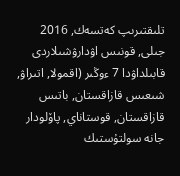تلىقتىرىپ كەتسەك, 2016 جىلى, قونىس اۋدارۋشىلاردى قابىلداۋدا 7 ءوڭىر (اقمولا, اتىراۋ, شىعىس قازاقستان, باتىس قازاقستان, قوستاناي, پاۆلودار جانە سولتۇستىك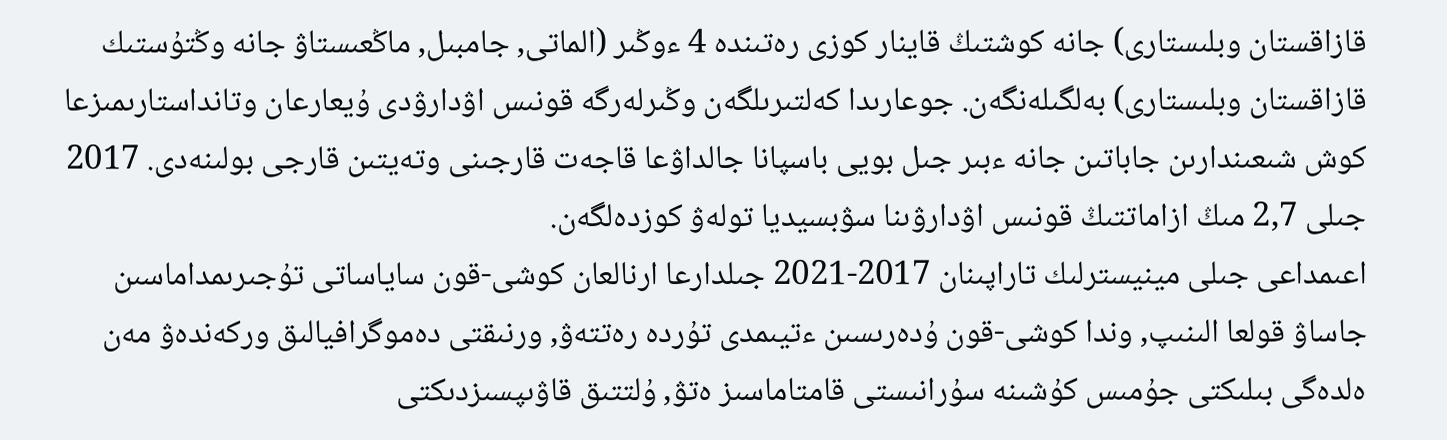قازاقستان وبلىستارى) جانە كوشتىڭ قاينار كوزى رەتىندە 4 ءوڭىر (الماتى, جامبىل, ماڭعىستاۋ جانە وڭتۇستىك قازاقستان وبلىستارى) بەلگىلەنگەن. جوعارىدا كەلتىرىلگەن وڭىرلەرگە قونىس اۋدارۋدى ۇيعارعان وتانداستارىمىزعا كوش شىعىندارىن جاباتىن جانە ءبىر جىل بويى باسپانا جالداۋعا قاجەت قارجىنى وتەيتىن قارجى بولىنەدى. 2017 جىلى 2,7 مىڭ ازاماتتىڭ قونىس اۋدارۋىنا سۋبسيديا تولەۋ كوزدەلگەن.
اعىمداعى جىلى مينيسترلىك تاراپىنان 2017-2021 جىلدارعا ارنالعان كوشى-قون ساياساتى تۇجىرىمداماسىن جاساۋ قولعا الىنىپ, وندا كوشى-قون ۇدەرىسىن ءتيىمدى تۇردە رەتتەۋ, ورنىقتى دەموگرافيالىق وركەندەۋ مەن ەلدەگى بىلىكتى جۇمىس كۇشىنە سۇرانىستى قامتاماسىز ەتۋ, ۇلتتىق قاۋىپسىزدىكتى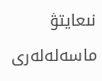نىعايتۋ ماسەلەلەرى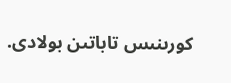كورىنىس تاباتىن بولادى.